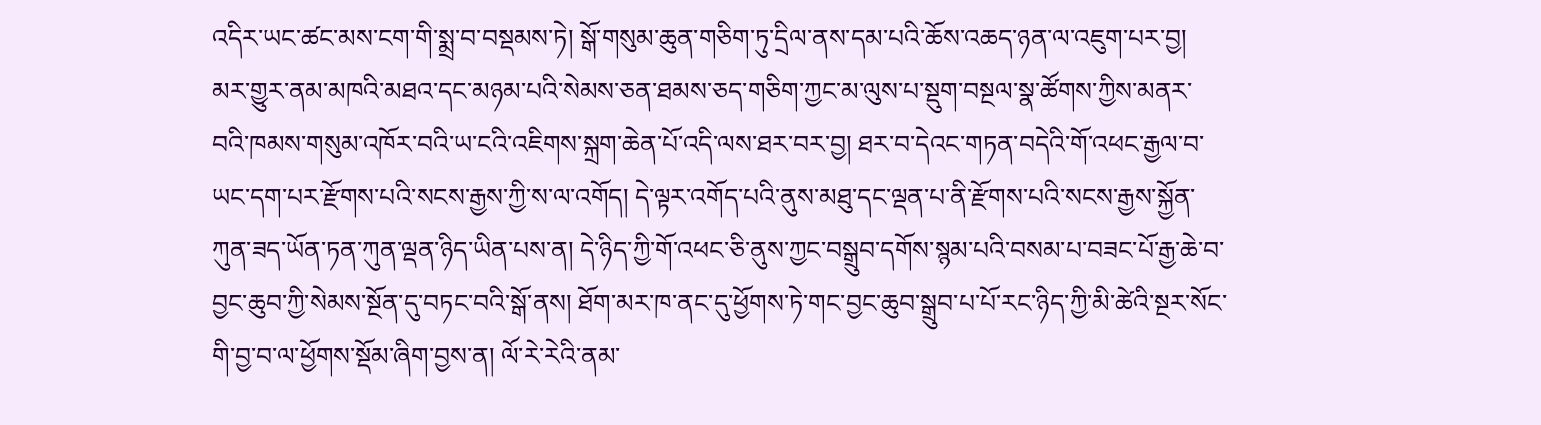འདིར་ཡང་ཚང་མས་ངག་གི་སྨྲ་བ་བསྡམས་ཏེ། སྒོ་གསུམ་ཆུན་གཅིག་ཏུ་དྲིལ་ནས་དམ་པའི་ཆོས་འཆད་ཉན་ལ་འཇུག་པར་བྱ། མར་གྱུར་ནམ་མཁའི་མཐའ་དང་མཉམ་པའི་སེམས་ཅན་ཐམས་ཅད་གཅིག་ཀྱང་མ་ལུས་པ་སྡུག་བསྔལ་སྣ་ཚོགས་ཀྱིས་མནར་བའི་ཁམས་གསུམ་འཁོར་བའི་ཡ་ངའི་འཇིགས་སྐྲག་ཆེན་པོ་འདི་ལས་ཐར་བར་བྱ། ཐར་བ་དེའང་གཏན་བདེའི་གོ་འཕང་རྒྱལ་བ་ཡང་དག་པར་རྫོགས་པའི་སངས་རྒྱས་ཀྱི་ས་ལ་འགོད། དེ་ལྟར་འགོད་པའི་ནུས་མཐུ་དང་ལྡན་པ་ནི་རྫོགས་པའི་སངས་རྒྱས་སྐྱོན་ཀུན་ཟད་ཡོན་ཏན་ཀུན་ལྡན་ཉིད་ཡིན་པས་ན། དེ་ཉིད་ཀྱི་གོ་འཕང་ཅི་ནུས་ཀྱང་བསྒྲུབ་དགོས་སྙམ་པའི་བསམ་པ་བཟང་པོ་རྒྱ་ཆེ་བ་བྱང་ཆུབ་ཀྱི་སེམས་སྔོན་དུ་བཏང་བའི་སྒོ་ནས། ཐོག་མར་ཁ་ནང་དུ་ཕྱོགས་ཏེ་གང་བྱང་ཆུབ་སྒྲུབ་པ་པོ་རང་ཉིད་ཀྱི་མི་ཚེའི་སྔར་སོང་གི་བྱ་བ་ལ་ཕྱོགས་སྡོམ་ཞིག་བྱས་ན། ལོ་རེ་རེའི་ནམ་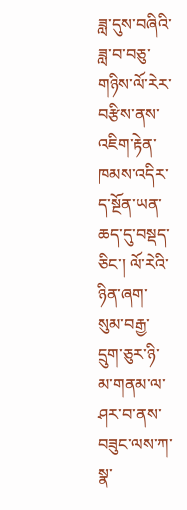ཟླ་དུས་བཞིའི་ཟླ་བ་བཅུ་གཉིས་ལོ་རེར་བརྩིས་ནས་འཇིག་རྟེན་ཁམས་འདིར་ད་སྔོན་ཡན་ཆད་དུ་བསྡད་ཅིང་། ལོ་རེའི་ཉིན་ཞག་སུམ་བརྒྱ་དྲུག་ཅུར་ཉི་མ་གནམ་ལ་ཤར་བ་ནས་བཟུང་ལས་ཀ་སྣ་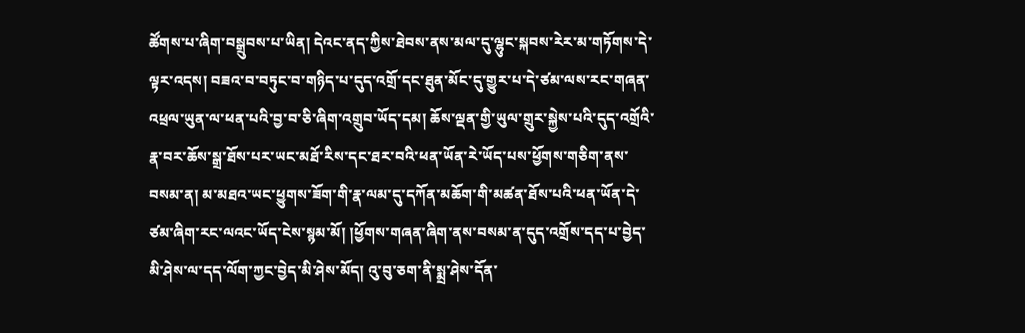ཚོགས་པ་ཞིག་བསྒྲུབས་པ་ཡིན། དེའང་ནད་ཀྱིས་ཐེབས་ནས་མལ་དུ་ལྷུང་སྐབས་རེར་མ་གཏོགས་དེ་ལྟར་འདས། བཟའ་བ་བཏུང་བ་གཉིད་པ་དུད་འགྲོ་དང་ཐུན་མོང་དུ་གྱུར་པ་དེ་ཙམ་ལས་རང་གཞན་འཕྲལ་ཡུན་ལ་ཕན་པའི་བྱ་བ་ཅི་ཞིག་འགྲུབ་ཡོད་དམ། ཆོས་ལྡན་གྱི་ཡུལ་གྲུར་སྐྱེས་པའི་དུད་འགྲོའི་རྣ་བར་ཆོས་སྒྲ་ཐོས་པར་ཡང་མཐོ་རིས་དང་ཐར་བའི་ཕན་ཡོན་རེ་ཡོད་པས་ཕྱོགས་གཅིག་ནས་བསམ་ན། མ་མཐའ་ཡང་ཕྱུགས་ཟོག་གི་རྣ་ལམ་དུ་དཀོན་མཆོག་གི་མཚན་ཐོས་པའི་ཕན་ཡོན་དེ་ཙམ་ཞིག་རང་ལའང་ཡོད་ངེས་སྙམ་མོ། །ཕྱོགས་གཞན་ཞིག་ནས་བསམ་ན་དུད་འགྲོས་དད་པ་བྱེད་མི་ཤེས་ལ་དད་ལོག་ཀྱང་བྱེད་མི་ཤེས་མོད། འུ་བུ་ཅག་ནི་སྨྲ་ཤེས་དོན་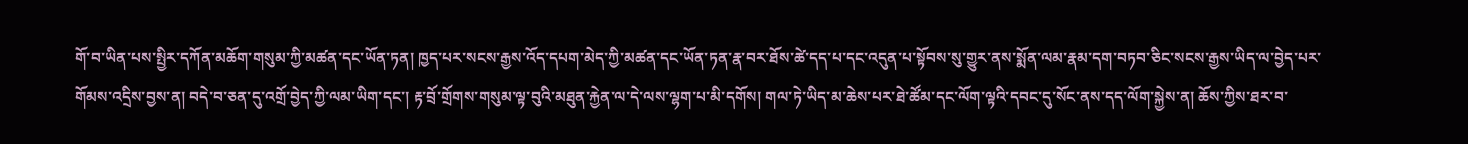གོ་བ་ཡིན་པས་སྤྱིར་དཀོན་མཆོག་གསུམ་ཀྱི་མཚན་དང་ཡོན་ཏན། ཁྱད་པར་སངས་རྒྱས་འོད་དཔག་མེད་ཀྱི་མཚན་དང་ཡོན་ཏན་རྣ་བར་ཐོས་ཚེ་དད་པ་དང་འདུན་པ་སྟོབས་སུ་གྱུར་ནས་སྨོན་ལམ་རྣམ་དག་བཏབ་ཅིང་སངས་རྒྱས་ཡིད་ལ་བྱེད་པར་གོམས་འདྲིས་བྱས་ན། བདེ་བ་ཅན་དུ་འགྲོ་བྱེད་ཀྱི་ལམ་ཡིག་དང་། རྟ་བྲོ་གྲོགས་གསུམ་ལྟ་བུའི་མཐུན་རྐྱེན་ལ་དེ་ལས་ལྷག་པ་མི་དགོས། གལ་ཏེ་ཡིད་མ་ཆེས་པར་ཐེ་ཚོམ་དང་ལོག་ལྟའི་དབང་དུ་སོང་ནས་དད་ལོག་སྐྱེས་ན། ཆོས་ཀྱིས་ཐར་བ་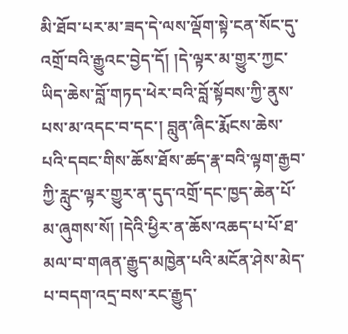མི་ཐོབ་པར་མ་ཟད་དེ་ལས་ལྡོག་སྟེ་ངན་སོང་དུ་འགྲོ་བའི་རྒྱུའང་བྱེད་དོ། །དེ་ལྟར་མ་གྱུར་ཀྱང་ཡིད་ཆེས་བློ་གཏད་ཕེར་བའི་བློ་སྟོབས་ཀྱི་ནུས་པས་མ་འདང་བ་དང་། བླུན་ཞིང་རྨོངས་ཆེས་པའི་དབང་གིས་ཆོས་ཐོས་ཚད་རྣ་བའི་ལྟག་རྒྱབ་ཀྱི་རླུང་ལྟར་གྱུར་ན་དུད་འགྲོ་དང་ཁྱད་ཆེན་པོ་མ་ཞུགས་སོ། །དེའི་ཕྱིར་ན་ཆོས་འཆད་པ་པོ་ཐ་མལ་བ་གཞན་རྒྱུད་མཁྱེན་པའི་མངོན་ཤེས་མེད་པ་བདག་འདྲ་བས་རང་རྒྱུད་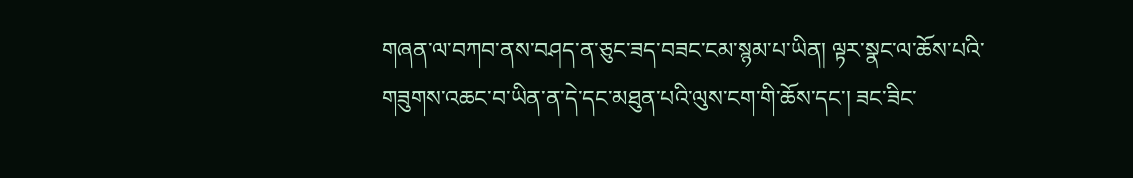གཞན་ལ་བཀབ་ནས་བཤད་ན་ཅུང་ཟད་བཟང་ངམ་སྙམ་པ་ཡིན། ལྟར་སྣང་ལ་ཆོས་པའི་གཟུགས་འཆང་བ་ཡིན་ན་དེ་དང་མཐུན་པའི་ལུས་ངག་གི་ཆོས་དང་། ཟང་ཟིང་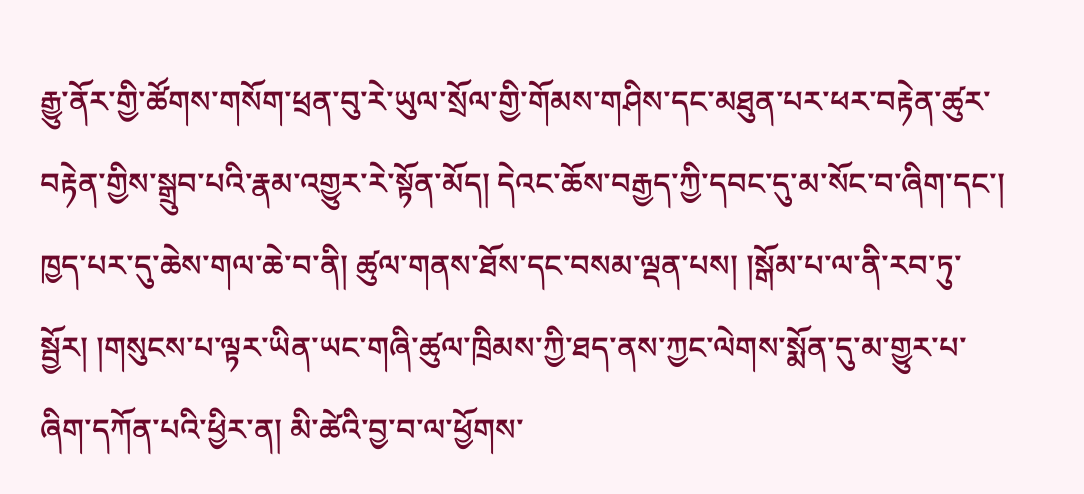རྒྱུ་ནོར་གྱི་ཚོགས་གསོག་ཕྲན་བུ་རེ་ཡུལ་སྲོལ་གྱི་གོམས་གཤིས་དང་མཐུན་པར་ཕར་བརྟེན་ཚུར་བརྟེན་གྱིས་སྒྲུབ་པའི་རྣམ་འགྱུར་རེ་སྟོན་མོད། དེའང་ཆོས་བརྒྱད་ཀྱི་དབང་དུ་མ་སོང་བ་ཞིག་དང་། ཁྱད་པར་དུ་ཆེས་གལ་ཆེ་བ་ནི། ཚུལ་གནས་ཐོས་དང་བསམ་ལྡན་པས། །སྒོམ་པ་ལ་ནི་རབ་ཏུ་སྦྱོར། །གསུངས་པ་ལྟར་ཡིན་ཡང་གཞི་ཚུལ་ཁྲིམས་ཀྱི་ཐད་ནས་ཀྱང་ལེགས་སྨོན་དུ་མ་གྱུར་པ་ཞིག་དཀོན་པའི་ཕྱིར་ན། མི་ཚེའི་བྱ་བ་ལ་ཕྱོགས་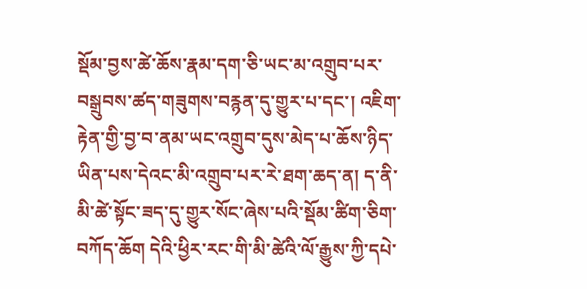སྡོམ་བྱས་ཚེ་ཆོས་རྣམ་དག་ཅི་ཡང་མ་འགྲུབ་པར་བསྒྲུབས་ཚད་གཟུགས་བརྙན་དུ་གྱུར་པ་དང་། འཇིག་རྟེན་གྱི་བྱ་བ་ནམ་ཡང་འགྲུབ་དུས་མེད་པ་ཆོས་ཉིད་ཡིན་པས་དེའང་མི་འགྲུབ་པར་རེ་ཐག་ཆད་ན། ད་ནི་མི་ཚེ་སྟོང་ཟད་དུ་གྱུར་སོང་ཞེས་པའི་སྡོམ་ཚིག་ཅིག་བཀོད་ཆོག དེའི་ཕྱིར་རང་གི་མི་ཚེའི་ལོ་རྒྱུས་ཀྱི་དཔེ་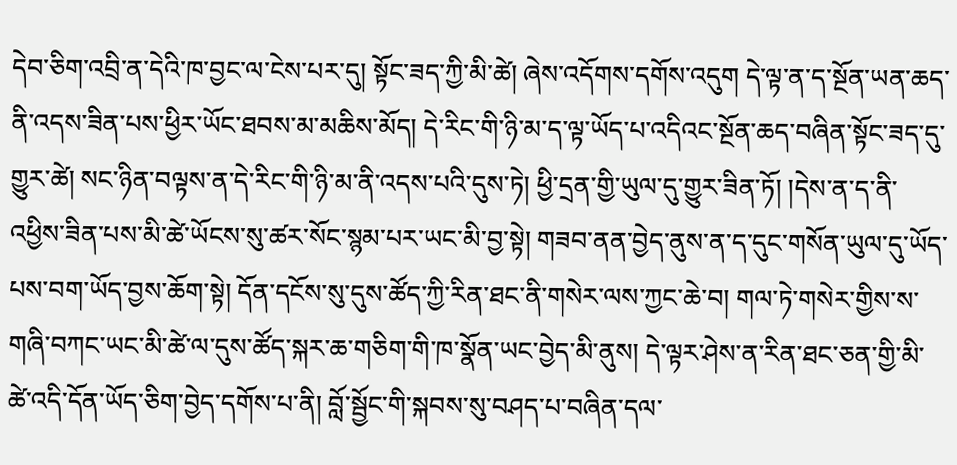དེབ་ཅིག་འབྲི་ན་དེའི་ཁ་བྱང་ལ་ངེས་པར་དུ། སྟོང་ཟད་ཀྱི་མི་ཚེ། ཞེས་འདོགས་དགོས་འདུག དེ་ལྟ་ན་ད་སྔོན་ཡན་ཆད་ནི་འདས་ཟིན་པས་ཕྱིར་ཡོང་ཐབས་མ་མཆིས་མོད། དེ་རིང་གི་ཉི་མ་ད་ལྟ་ཡོད་པ་འདིའང་སྔོན་ཆད་བཞིན་སྟོང་ཟད་དུ་གྱུར་ཚེ། སང་ཉིན་བལྟས་ན་དེ་རིང་གི་ཉི་མ་ནི་འདས་པའི་དུས་ཏེ། ཕྱི་དྲན་གྱི་ཡུལ་དུ་གྱུར་ཟིན་ཏོ། །དེས་ན་ད་ནི་འཕྱིས་ཟིན་པས་མི་ཚེ་ཡོངས་སུ་ཚར་སོང་སྙམ་པར་ཡང་མི་བྱ་སྟེ། གཟབ་ནན་བྱེད་ནུས་ན་ད་དུང་གསོན་ཡུལ་དུ་ཡོད་པས་བག་ཡོད་བྱས་ཆོག་སྟེ། དོན་དངོས་སུ་དུས་ཚོད་ཀྱི་རིན་ཐང་ནི་གསེར་ལས་ཀྱང་ཆེ་བ། གལ་ཏེ་གསེར་གྱིས་ས་གཞི་བཀང་ཡང་མི་ཚེ་ལ་དུས་ཚོད་སྐར་ཆ་གཅིག་གི་ཁ་སྣོན་ཡང་བྱེད་མི་ནུས། དེ་ལྟར་ཤེས་ན་རིན་ཐང་ཅན་གྱི་མི་ཚེ་འདི་དོན་ཡོད་ཅིག་བྱེད་དགོས་པ་ནི། བློ་སྦྱོང་གི་སྐབས་སུ་བཤད་པ་བཞིན་དལ་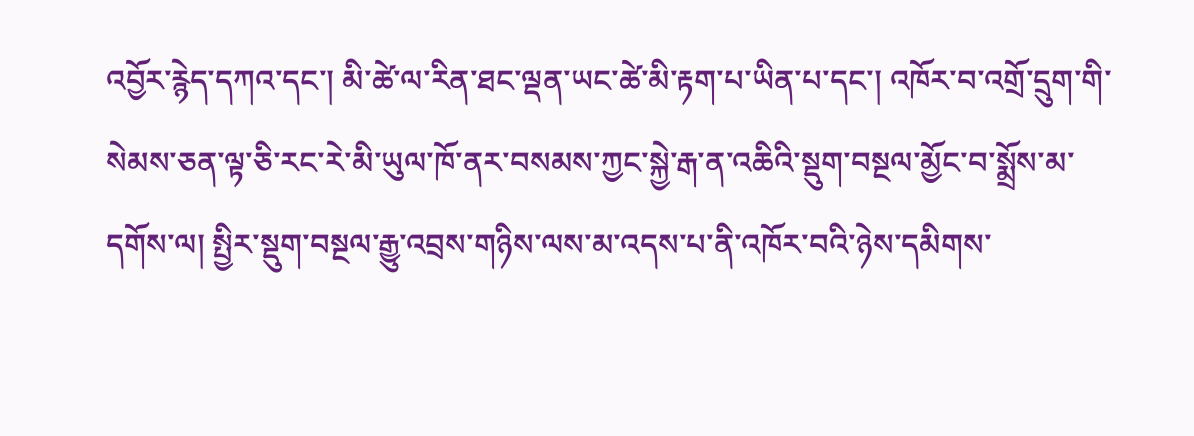འབྱོར་རྙེད་དཀའ་དང་། མི་ཚེ་ལ་རིན་ཐང་ལྡན་ཡང་ཚེ་མི་རྟག་པ་ཡིན་པ་དང་། འཁོར་བ་འགྲོ་དྲུག་གི་སེམས་ཅན་ལྟ་ཅི་རང་རེ་མི་ཡུལ་ཁོ་ནར་བསམས་ཀྱང་སྐྱེ་རྒ་ན་འཆིའི་སྡུག་བསྔལ་མྱོང་བ་སྨྲོས་མ་དགོས་ལ། སྤྱིར་སྡུག་བསྔལ་རྒྱུ་འབྲས་གཉིས་ལས་མ་འདས་པ་ནི་འཁོར་བའི་ཉེས་དམིགས་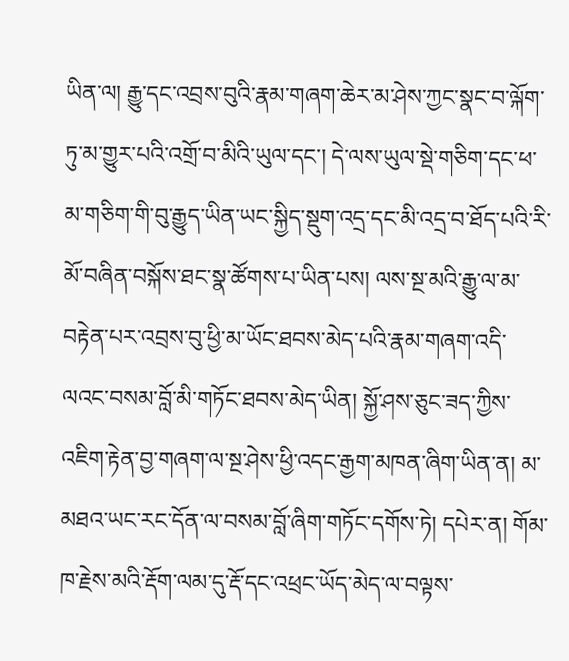ཡིན་ལ། རྒྱུ་དང་འབྲས་བུའི་རྣམ་གཞག་ཆེར་མ་ཤེས་ཀྱང་སྣང་བ་ལྐོག་ཏུ་མ་གྱུར་པའི་འགྲོ་བ་མིའི་ཡུལ་དང་། དེ་ལས་ཡུལ་སྡེ་གཅིག་དང་ཕ་མ་གཅིག་གི་བུ་རྒྱུད་ཡིན་ཡང་སྐྱིད་སྡུག་འདྲ་དང་མི་འདྲ་བ་ཐོད་པའི་རི་མོ་བཞིན་བསྐོས་ཐང་སྣ་ཚོགས་པ་ཡིན་པས། ལས་སྔ་མའི་རྒྱུ་ལ་མ་བརྟེན་པར་འབྲས་བུ་ཕྱི་མ་ཡོང་ཐབས་མེད་པའི་རྣམ་གཞག་འདི་ལའང་བསམ་བློ་མི་གཏོང་ཐབས་མེད་ཡིན། སྐྱོ་ཤས་ཅུང་ཟད་ཀྱིས་འཇིག་རྟེན་བྱ་གཞག་ལ་སྔ་ཤེས་ཕྱི་འདང་རྒྱག་མཁན་ཞིག་ཡིན་ན། མ་མཐའ་ཡང་རང་དོན་ལ་བསམ་བློ་ཞིག་གཏོང་དགོས་ཏེ། དཔེར་ན། གོམ་ཁ་རྗེས་མའི་རྡོག་ལམ་དུ་རྡོ་དང་འཕྲང་ཡོད་མེད་ལ་བལྟས་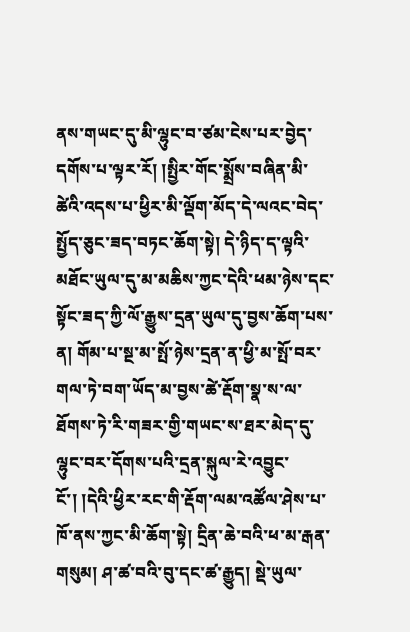ནས་གཡང་དུ་མི་ལྷུང་བ་ཙམ་ངེས་པར་བྱེད་དགོས་པ་ལྟར་རོ། །སྤྱིར་གོང་སྨྲོས་བཞིན་མི་ཚེའི་འདས་པ་ཕྱིར་མི་ལྡོག་མོད་དེ་ལའང་བེད་སྤྱོད་ཅུང་ཟད་བཏང་ཆོག་སྟེ། དེ་ཉིད་ད་ལྟའི་མཐོང་ཡུལ་དུ་མ་མཆིས་ཀྱང་དེའི་ཕམ་ཉེས་དང་སྟོང་ཟད་ཀྱི་ལོ་རྒྱུས་དྲན་ཡུལ་དུ་བྱས་ཆོག་པས་ན། གོམ་པ་སྔ་མ་སྤོ་ཉེས་དྲན་ན་ཕྱི་མ་སྤོ་བར་གལ་ཏེ་བག་ཡོད་མ་བྱས་ཚེ་རྡོག་སྣ་ས་ལ་ཐོགས་ཏེ་རི་གཟར་གྱི་གཡང་ས་ཐར་མེད་དུ་ལྷུང་བར་དོགས་པའི་དྲན་སྐུལ་རེ་འབྱུང་ངོ་། །དེའི་ཕྱིར་རང་གི་རྡོག་ལམ་འཚོལ་ཤེས་པ་ཁོ་ནས་ཀྱང་མི་ཆོག་སྟེ། དྲིན་ཆེ་བའི་ཕ་མ་རྒན་གསུམ། ཤ་ཚ་བའི་བུ་དང་ཚ་རྒྱུད། སྡེ་ཡུལ་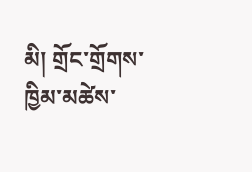མི། གྲོང་གྲོགས་ཁྱིམ་མཚེས་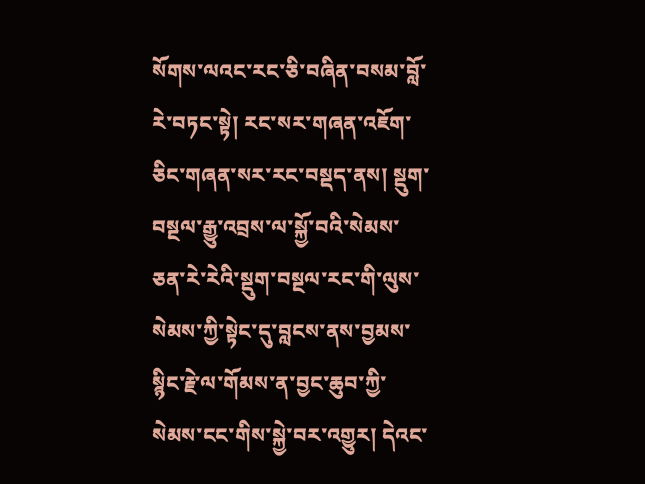སོགས་ལའང་རང་ཅི་བཞིན་བསམ་བློ་རེ་བཏང་སྟེ། རང་སར་གཞན་འཇོག་ཅིང་གཞན་སར་རང་བསྡད་ནས། སྡུག་བསྔལ་རྒྱུ་འབྲས་ལ་སྐྱོ་བའི་སེམས་ཅན་རེ་རེའི་སྡུག་བསྔལ་རང་གི་ལུས་སེམས་ཀྱི་སྟེང་དུ་བླངས་ནས་བྱམས་སྙིང་རྗེ་ལ་གོམས་ན་བྱང་ཆུབ་ཀྱི་སེམས་ངང་གིས་སྐྱེ་བར་འགྱུར། དེའང་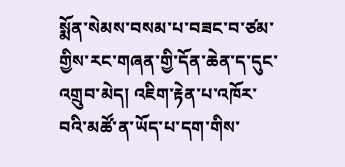སྨོན་སེམས་བསམ་པ་བཟང་བ་ཙམ་གྱིས་རང་གཞན་གྱི་དོན་ཆེན་ད་དུང་འགྲུབ་མེད། འཇིག་རྟེན་པ་འཁོར་བའི་མཚོ་ན་ཡོད་པ་དག་གིས་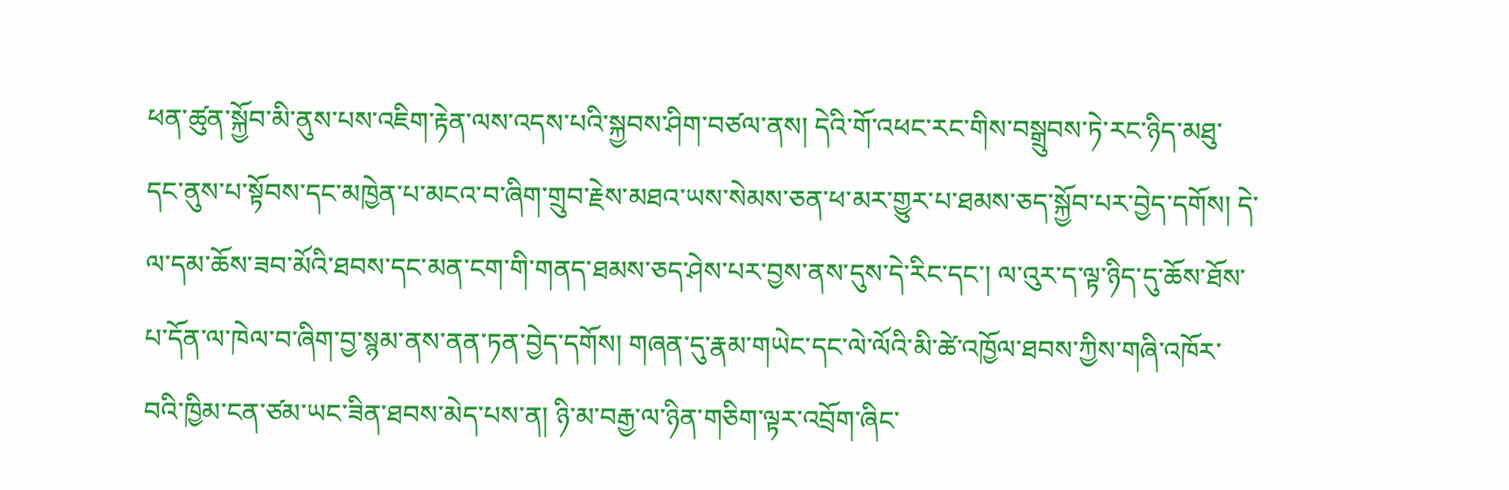ཕན་ཚུན་སྐྱོབ་མི་ནུས་པས་འཇིག་རྟེན་ལས་འདས་པའི་སྐྱབས་ཤིག་བཙལ་ནས། དེའི་གོ་འཕང་རང་གིས་བསྒྲུབས་ཏེ་རང་ཉིད་མཐུ་དང་ནུས་པ་སྟོབས་དང་མཁྱེན་པ་མངའ་བ་ཞིག་གྲུབ་རྗེས་མཐའ་ཡས་སེམས་ཅན་ཕ་མར་གྱུར་པ་ཐམས་ཅད་སྐྱོབ་པར་བྱེད་དགོས། དེ་ལ་དམ་ཆོས་ཟབ་མོའི་ཐབས་དང་མན་ངག་གི་གནད་ཐམས་ཅད་ཤེས་པར་བྱས་ནས་དུས་དེ་རིང་དང་། ལ་འུར་ད་ལྟ་ཉིད་དུ་ཆོས་ཐོས་པ་དོན་ལ་ཁེལ་བ་ཞིག་བྱ་སྙམ་ནས་ནན་ཏན་བྱེད་དགོས། གཞན་དུ་རྣམ་གཡེང་དང་ལེ་ལོའི་མི་ཚེ་འཁྱོལ་ཐབས་ཀྱིས་གཞི་འཁོར་བའི་ཁྱིམ་ངན་ཙམ་ཡང་ཟིན་ཐབས་མེད་པས་ན། ཉི་མ་བརྒྱ་ལ་ཉིན་གཅིག་ལྟར་འབྲོག་ཞིང་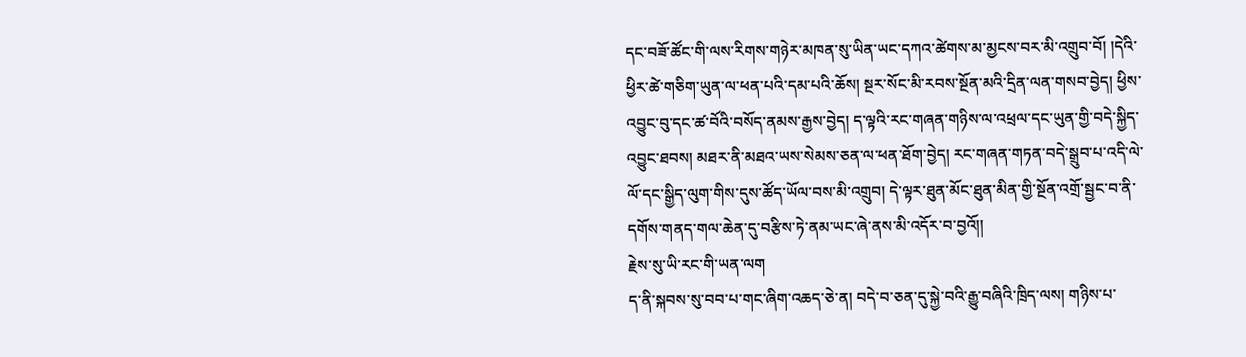དང་བཟོ་ཚོང་གི་ལས་རིགས་གཉེར་མཁན་སུ་ཡིན་ཡང་དཀའ་ཚེགས་མ་མྱངས་བར་མི་འགྲུབ་བོ། །དེའི་ཕྱིར་ཚེ་གཅིག་ཡུན་ལ་ཕན་པའི་དམ་པའི་ཆོས། སྔར་སོང་མི་རབས་སྔོན་མའི་དྲིན་ལན་གསབ་བྱེད། ཕྱིས་འབྱུང་བུ་དང་ཚ་བོའི་བསོད་ནམས་རྒྱས་བྱེད། ད་ལྟའི་རང་གཞན་གཉིས་ལ་འཕྲལ་དང་ཡུན་གྱི་བདེ་སྐྱིད་འབྱུང་ཐབས། མཐར་ནི་མཐའ་ཡས་སེམས་ཅན་ལ་ཕན་ཐོག་བྱེད། རང་གཞན་གཏན་བདེ་སྒྲུབ་པ་འདི་ལེ་ལོ་དང་སྒྱིད་ལུག་གིས་དུས་ཚོད་ཡོལ་བས་མི་འགྲུབ། དེ་ལྟར་ཐུན་མོང་ཐུན་མིན་གྱི་སྔོན་འགྲོ་སྦྱང་བ་ནི་དགོས་གནད་གལ་ཆེན་དུ་བརྩིས་ཏེ་ནམ་ཡང་ཞེ་ནས་མི་འདོར་བ་བྱའོ།།
རྗེས་སུ་ཡི་རང་གི་ཡན་ལག
ད་ནི་སྐབས་སུ་བབ་པ་གང་ཞིག་འཆད་ཅེ་ན། བདེ་བ་ཅན་དུ་སྐྱེ་བའི་རྒྱུ་བཞིའི་ཁྲིད་ལས། གཉིས་པ་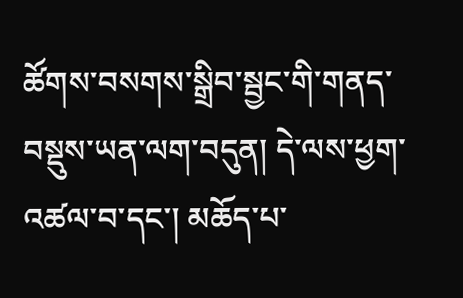ཚོགས་བསགས་སྒྲིབ་སྦྱང་གི་གནད་བསྡུས་ཡན་ལག་བདུན། དེ་ལས་ཕྱག་འཚལ་བ་དང་། མཆོད་པ་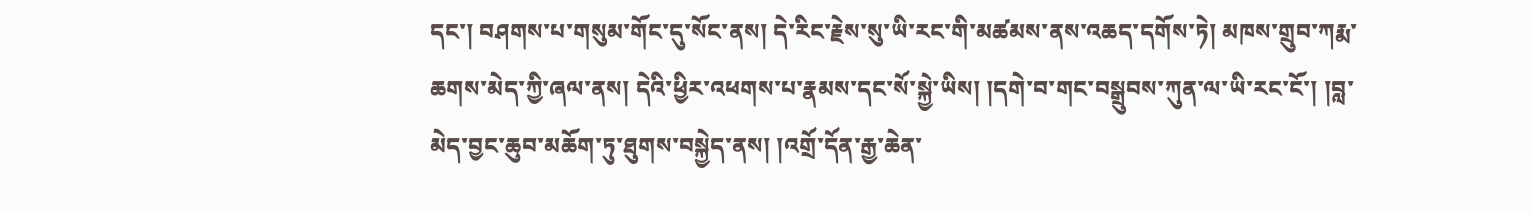དང་། བཤགས་པ་གསུམ་གོང་དུ་སོང་ནས། དེ་རིང་རྗེས་སུ་ཡི་རང་གི་མཚམས་ནས་འཆད་དགོས་ཏེ། མཁས་གྲུབ་ཀརྨ་ཆགས་མེད་ཀྱི་ཞལ་ནས། དེའི་ཕྱིར་འཕགས་པ་རྣམས་དང་སོ་སྐྱེ་ཡིས། །དགེ་བ་གང་བསྒྲུབས་ཀུན་ལ་ཡི་རང་ངོ་། །བླ་མེད་བྱང་ཆུབ་མཆོག་ཏུ་ཐུགས་བསྐྱེད་ནས། །འགྲོ་དོན་རྒྱ་ཆེན་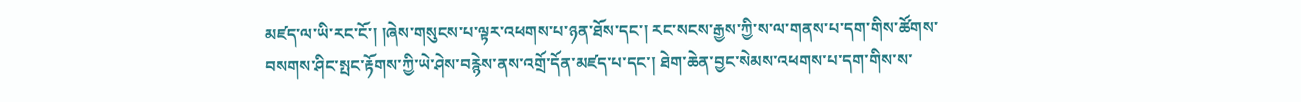མཛད་ལ་ཡི་རང་ངོ་། །ཞེས་གསུངས་པ་ལྟར་འཕགས་པ་ཉན་ཐོས་དང་། རང་སངས་རྒྱས་ཀྱི་ས་ལ་གནས་པ་དག་གིས་ཚོགས་བསགས་ཤིང་སྤང་རྟོགས་ཀྱི་ཡེ་ཤེས་བརྙེས་ནས་འགྲོ་དོན་མཛད་པ་དང་། ཐེག་ཆེན་བྱང་སེམས་འཕགས་པ་དག་གིས་ས་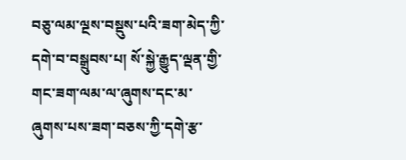བཅུ་ལམ་ལྔས་བསྡུས་པའི་ཟག་མེད་ཀྱི་དགེ་བ་བསྒྲུབས་པ། སོ་སྐྱེ་རྒྱུད་ལྡན་གྱི་གང་ཟག་ལམ་ལ་ཞུགས་དང་མ་ཞུགས་པས་ཟག་བཅས་ཀྱི་དགེ་རྩ་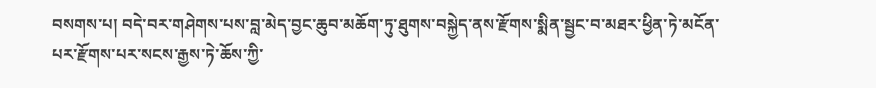བསགས་པ། བདེ་བར་གཤེགས་པས་བླ་མེད་བྱང་ཆུབ་མཆོག་ཏུ་ཐུགས་བསྐྱེད་ནས་རྫོགས་སྨིན་སྦྱང་བ་མཐར་ཕྱིན་ཏེ་མངོན་པར་རྫོགས་པར་སངས་རྒྱས་ཏེ་ཆོས་ཀྱི་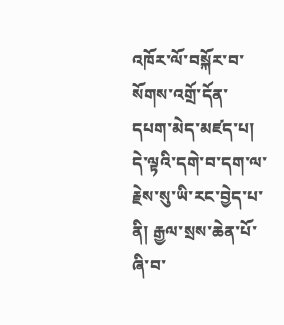འཁོར་ལོ་བསྐོར་བ་སོགས་འགྲོ་དོན་དཔག་མེད་མཛད་པ། དེ་ལྟའི་དགེ་བ་དག་ལ་རྗེས་སུ་ཡི་རང་བྱེད་པ་ནི། རྒྱལ་སྲས་ཆེན་པོ་ཞི་བ་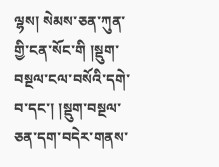ལྷས། སེམས་ཅན་ཀུན་གྱི་ངན་སོང་གི །སྡུག་བསྔལ་ངལ་བསོའི་དགེ་བ་དང་། །སྡུག་བསྔལ་ཅན་དག་བདེར་གནས་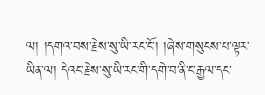ལ། །དགའ་བས་རྗེས་སུ་ཡི་རང་ངོ་། །ཞེས་གསུངས་པ་ལྟར་ཡིན་ལ། དེའང་རྗེས་སུ་ཡི་རང་གི་དགེ་བ་ནི་ང་རྒྱལ་དང་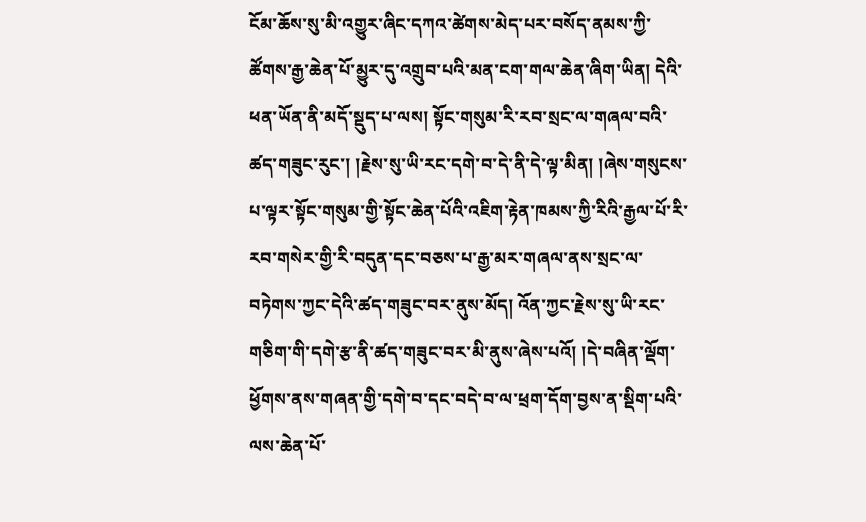ངོམ་ཆོས་སུ་མི་འགྱུར་ཞིང་དཀའ་ཚེགས་མེད་པར་བསོད་ནམས་ཀྱི་ཚོགས་རྒྱ་ཆེན་པོ་མྱུར་དུ་འགྲུབ་པའི་མན་ངག་གལ་ཆེན་ཞིག་ཡིན། དེའི་ཕན་ཡོན་ནི་མདོ་སྡུད་པ་ལས། སྟོང་གསུམ་རི་རབ་སྲང་ལ་གཞལ་བའི་ཚད་གཟུང་རུང་། །རྗེས་སུ་ཡི་རང་དགེ་བ་དེ་ནི་དེ་ལྟ་མིན། །ཞེས་གསུངས་པ་ལྟར་སྟོང་གསུམ་གྱི་སྟོང་ཆེན་པོའི་འཇིག་རྟེན་ཁམས་ཀྱི་རིའི་རྒྱལ་པོ་རི་རབ་གསེར་གྱི་རི་བདུན་དང་བཅས་པ་རྒྱ་མར་གཞལ་ནས་སྲང་ལ་བཏེགས་ཀྱང་དེའི་ཚད་གཟུང་བར་ནུས་མོད། འོན་ཀྱང་རྗེས་སུ་ཡི་རང་གཅིག་གི་དགེ་རྩ་ནི་ཚད་གཟུང་བར་མི་ནུས་ཞེས་པའོ། །དེ་བཞིན་ལྡོག་ཕྱོགས་ནས་གཞན་གྱི་དགེ་བ་དང་བདེ་བ་ལ་ཕྲག་དོག་བྱས་ན་སྡིག་པའི་ལས་ཆེན་པོ་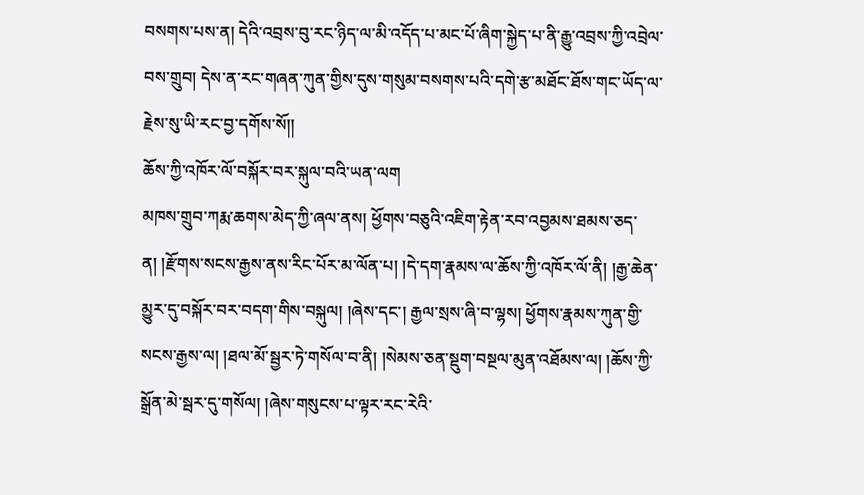བསགས་པས་ན། དེའི་འབྲས་བུ་རང་ཉིད་ལ་མི་འདོད་པ་མང་པོ་ཞིག་སྐྱེད་པ་ནི་རྒྱུ་འབྲས་ཀྱི་འབྲེལ་བས་གྲུབ། དེས་ན་རང་གཞན་ཀུན་གྱིས་དུས་གསུམ་བསགས་པའི་དགེ་རྩ་མཐོང་ཐོས་གང་ཡོད་ལ་རྗེས་སུ་ཡི་རང་བྱ་དགོས་སོ།།
ཆོས་ཀྱི་འཁོར་ལོ་བསྐོར་བར་སྐུལ་བའི་ཡན་ལག
མཁས་གྲུབ་ཀརྨ་ཆགས་མེད་ཀྱི་ཞལ་ནས། ཕྱོགས་བཅུའི་འཇིག་རྟེན་རབ་འབྱམས་ཐམས་ཅད་ན། །རྫོགས་སངས་རྒྱས་ནས་རིང་པོར་མ་ལོན་པ། །དེ་དག་རྣམས་ལ་ཆོས་ཀྱི་འཁོར་ལོ་ནི། །རྒྱ་ཆེན་མྱུར་དུ་བསྐོར་བར་བདག་གིས་བསྐུལ། །ཞེས་དང་། རྒྱལ་སྲས་ཞི་བ་ལྷས། ཕྱོགས་རྣམས་ཀུན་གྱི་སངས་རྒྱས་ལ། །ཐལ་མོ་སྦྱར་ཏེ་གསོལ་བ་ནི། །སེམས་ཅན་སྡུག་བསྔལ་མུན་འཐོམས་ལ། །ཆོས་ཀྱི་སྒྲོན་མེ་སྦར་དུ་གསོལ། །ཞེས་གསུངས་པ་ལྟར་རང་རེའི་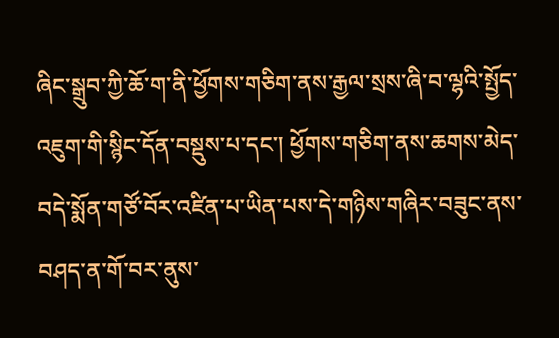ཞིང་སྒྲུབ་ཀྱི་ཆོ་ག་ནི་ཕྱོགས་གཅིག་ནས་རྒྱལ་སྲས་ཞི་བ་ལྷའི་སྤྱོད་འཇུག་གི་སྙིང་དོན་བསྡུས་པ་དང་། ཕྱོགས་གཅིག་ནས་ཆགས་མེད་བདེ་སྨོན་གཙོ་བོར་འཛིན་པ་ཡིན་པས་དེ་གཉིས་གཞིར་བཟུང་ནས་བཤད་ན་གོ་བར་ནུས་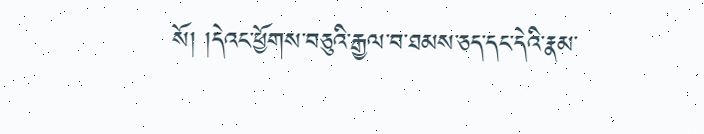སོ། །དེའང་ཕྱོགས་བཅུའི་རྒྱལ་བ་ཐམས་ཅད་དང་དེའི་རྣམ་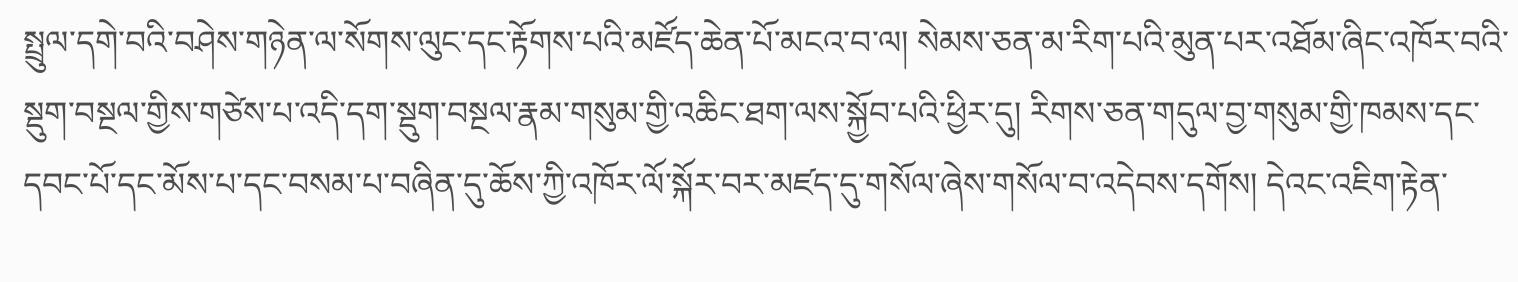སྤྲུལ་དགེ་བའི་བཤེས་གཉེན་ལ་སོགས་ལུང་དང་རྟོགས་པའི་མཛོད་ཆེན་པོ་མངའ་བ་ལ། སེམས་ཅན་མ་རིག་པའི་མུན་པར་འཐོམ་ཞིང་འཁོར་བའི་སྡུག་བསྔལ་གྱིས་གཙེས་པ་འདི་དག་སྡུག་བསྔལ་རྣམ་གསུམ་གྱི་འཆིང་ཐག་ལས་སྐྱོབ་པའི་ཕྱིར་དུ། རིགས་ཅན་གདུལ་བྱ་གསུམ་གྱི་ཁམས་དང་དབང་པོ་དང་མོས་པ་དང་བསམ་པ་བཞིན་དུ་ཆོས་ཀྱི་འཁོར་ལོ་སྐོར་བར་མཛད་དུ་གསོལ་ཞེས་གསོལ་བ་འདེབས་དགོས། དེའང་འཇིག་རྟེན་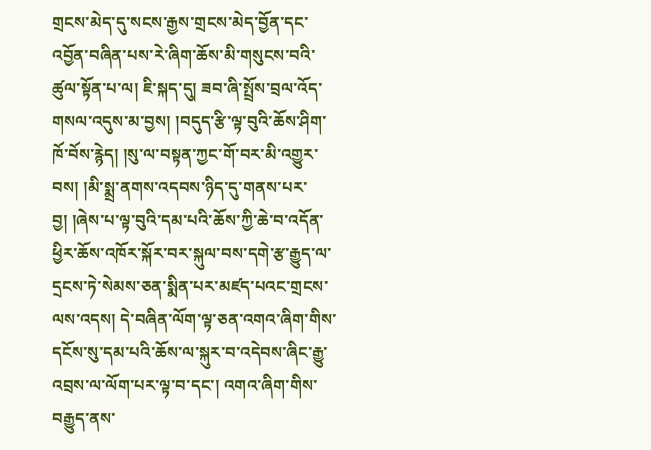གྲངས་མེད་དུ་སངས་རྒྱས་གྲངས་མེད་བྱོན་དང་འབྱོན་བཞིན་པས་རེ་ཞིག་ཆོས་མི་གསུངས་བའི་ཚུལ་སྟོན་པ་ལ། ཇི་སྐད་དུ། ཟབ་ཞི་སྤྲོས་བྲལ་འོད་གསལ་འདུས་མ་བྱས། །བདུད་རྩི་ལྟ་བུའི་ཆོས་ཤིག་ཁོ་བོས་རྙེད། །སུ་ལ་བསྟན་ཀྱང་གོ་བར་མི་འགྱུར་བས། །མི་སྨྲ་ནགས་འདབས་ཉིད་དུ་གནས་པར་བྱ། །ཞེས་པ་ལྟ་བུའི་དམ་པའི་ཆོས་ཀྱི་ཆེ་བ་འདོན་ཕྱིར་ཆོས་འཁོར་སྐོར་བར་སྐུལ་བས་དགེ་རྩ་རྒྱུད་ལ་དྲངས་ཏེ་སེམས་ཅན་སྨིན་པར་མཛད་པའང་གྲངས་ལས་འདས། དེ་བཞིན་ལོག་ལྟ་ཅན་འགའ་ཞིག་གིས་དངོས་སུ་དམ་པའི་ཆོས་ལ་སྐུར་བ་འདེབས་ཞིང་རྒྱུ་འབྲས་ལ་ལོག་པར་ལྟ་བ་དང་། འགའ་ཞིག་གིས་བརྒྱུད་ནས་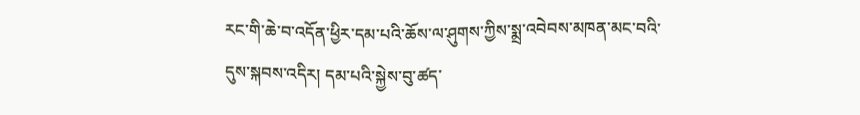རང་གི་ཆེ་བ་འདོན་ཕྱིར་དམ་པའི་ཆོས་ལ་ཤུགས་ཀྱིས་སྨྲ་འབེབས་མཁན་མང་བའི་དུས་སྐབས་འདིར། དམ་པའི་སྐྱེས་བུ་ཚད་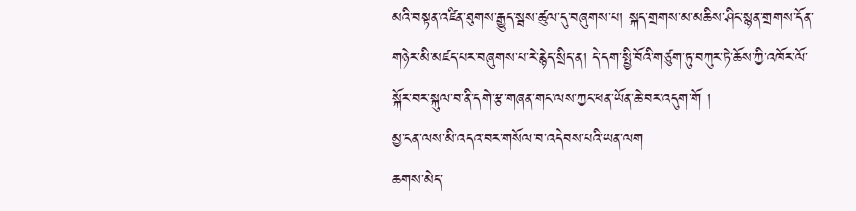མའི་བསྟན་འཛིན་ཐུགས་རྒྱུད་སྦས་ཚུལ་དུ་བཞུགས་པ། སྐད་གྲགས་མ་མཆིས་ཤིང་སྙན་གྲགས་དོན་གཉེར་མི་མཛད་པར་བཞུགས་པ་རེ་རྙེད་སྲིད་ན། དེ་དག་སྤྱི་བོའི་གཙུག་ཏུ་བཀུར་ཏེ་ཆོས་ཀྱི་འཁོར་ལོ་སྐོར་བར་སྐུལ་བ་ནི་དགེ་རྩ་གཞན་གང་ལས་ཀྱང་ཕན་ཡོན་ཆེ་བར་འདུག་གོ །
མྱ་ངན་ལས་མི་འདའ་བར་གསོལ་བ་འདེབས་པའི་ཡན་ལག
ཆགས་མེད་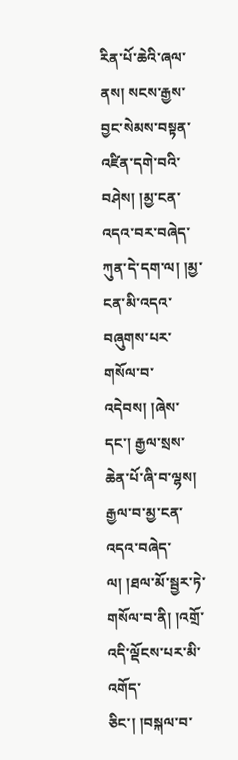རིན་པོ་ཆེའི་ཞལ་ནས། སངས་རྒྱས་བྱང་སེམས་བསྟན་འཛིན་དགེ་བའི་བཤེས། །མྱ་ངན་འདའ་བར་བཞེད་ཀུན་དེ་དག་ལ། །མྱ་ངན་མི་འདའ་བཞུགས་པར་གསོལ་བ་འདེབས། །ཞེས་དང་། རྒྱལ་སྲས་ཆེན་པོ་ཞི་བ་ལྷས། རྒྱལ་བ་མྱ་ངན་འདའ་བཞེད་ལ། །ཐལ་མོ་སྦྱར་ཏེ་གསོལ་བ་ནི། །འགྲོ་འདི་ལྡོངས་པར་མི་འགོད་ཅིང་། །བསྐལ་བ་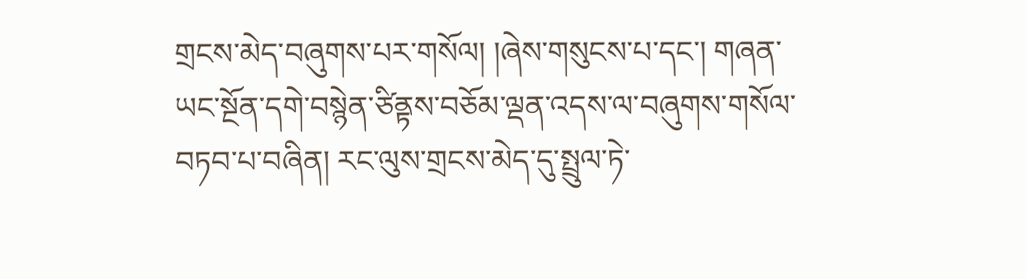གྲངས་མེད་བཞུགས་པར་གསོལ། །ཞེས་གསུངས་པ་དང་། གཞན་ཡང་སྔོན་དགེ་བསྙེན་ཙིནྟས་བཅོམ་ལྡན་འདས་ལ་བཞུགས་གསོལ་བཏབ་པ་བཞིན། རང་ལུས་གྲངས་མེད་དུ་སྤྲུལ་ཏེ་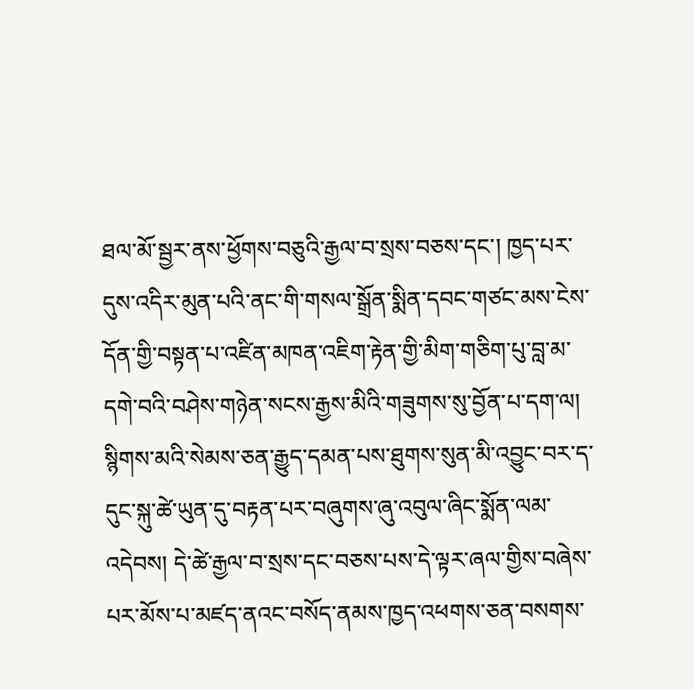ཐལ་མོ་སྦྱར་ནས་ཕྱོགས་བཅུའི་རྒྱལ་བ་སྲས་བཅས་དང་། ཁྱད་པར་དུས་འདིར་མུན་པའི་ནང་གི་གསལ་སྒྲོན་སྨིན་དབང་གཙང་མས་ངེས་དོན་གྱི་བསྟན་པ་འཛིན་མཁན་འཇིག་རྟེན་གྱི་མིག་གཅིག་པུ་བླ་མ་དགེ་བའི་བཤེས་གཉེན་སངས་རྒྱས་མིའི་གཟུགས་སུ་བྱོན་པ་དག་ལ། སྙིགས་མའི་སེམས་ཅན་རྒྱུད་དམན་པས་ཐུགས་སུན་མི་འབྱུང་བར་ད་དུང་སྐུ་ཚེ་ཡུན་དུ་བརྟན་པར་བཞུགས་ཞུ་འབུལ་ཞིང་སྨོན་ལམ་འདེབས། དེ་ཚེ་རྒྱལ་བ་སྲས་དང་བཅས་པས་དེ་ལྟར་ཞལ་གྱིས་བཞེས་པར་མོས་པ་མཛད་ནའང་བསོད་ནམས་ཁྱད་འཕགས་ཅན་བསགས་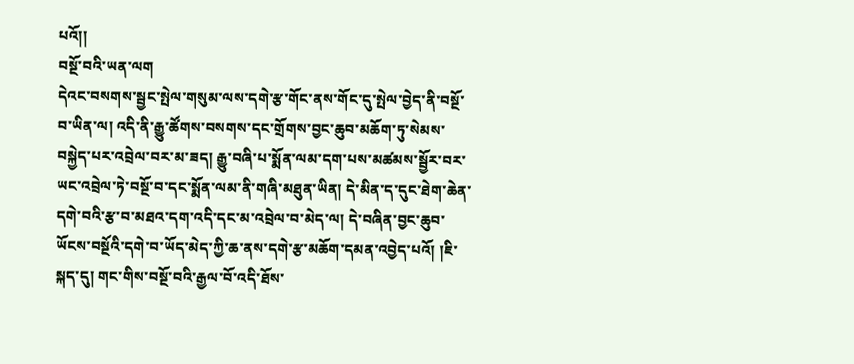པའོ།།
བསྔོ་བའི་ཡན་ལག
དེའང་བསགས་སྦྱང་སྤེལ་གསུམ་ལས་དགེ་རྩ་གོང་ནས་གོང་དུ་སྤེལ་བྱེད་ནི་བསྔོ་བ་ཡིན་ལ། འདི་ནི་རྒྱུ་ཚོགས་བསགས་དང་གྲོགས་བྱང་ཆུབ་མཆོག་ཏུ་སེམས་བསྐྱེད་པར་འབྲེལ་བར་མ་ཟད། རྒྱུ་བཞི་པ་སྨོན་ལམ་དག་པས་མཚམས་སྦྱོར་བར་ཡང་འབྲེལ་ཏེ་བསྔོ་བ་དང་སྨོན་ལམ་ནི་གཞི་མཐུན་ཡིན། དེ་མིན་ད་དུང་ཐེག་ཆེན་དགེ་བའི་རྩ་བ་མཐའ་དག་འདི་དང་མ་འབྲེལ་བ་མེད་ལ། དེ་བཞིན་བྱང་ཆུབ་ཡོངས་བསྔོའི་དགེ་བ་ཡོད་མེད་ཀྱི་ཆ་ནས་དགེ་རྩ་མཆོག་དམན་འབྱེད་པའོ། །ཇི་སྐད་དུ། གང་གིས་བསྔོ་བའི་རྒྱལ་བོ་འདི་ཐོས་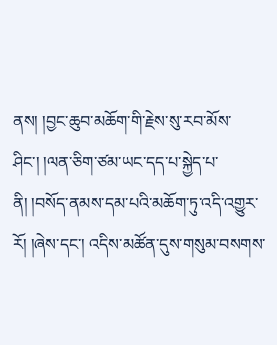ནས། །བྱང་ཆུབ་མཆོག་གི་རྗེས་སུ་རབ་མོས་ཤིང་། །ལན་ཅིག་ཙམ་ཡང་དད་པ་སྐྱེད་པ་ནི། །བསོད་ནམས་དམ་པའི་མཆོག་ཏུ་འདི་འགྱུར་རོ། །ཞེས་དང་། འདིས་མཚོན་དུས་གསུམ་བསགས་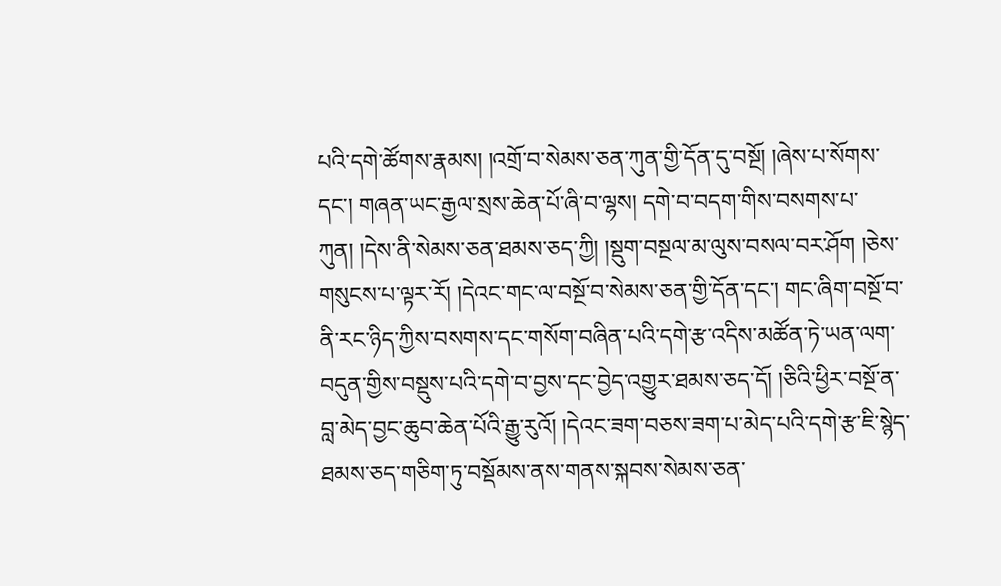པའི་དགེ་ཚོགས་རྣམས། །འགྲོ་བ་སེམས་ཅན་ཀུན་གྱི་དོན་དུ་བསྔོ། །ཞེས་པ་སོགས་དང་། གཞན་ཡང་རྒྱལ་སྲས་ཆེན་པོ་ཞི་བ་ལྷས། དགེ་བ་བདག་གིས་བསགས་པ་ཀུན། །དེས་ནི་སེམས་ཅན་ཐམས་ཅད་ཀྱི། །སྡུག་བསྔལ་མ་ལུས་བསལ་བར་ཤོག །ཅེས་གསུངས་པ་ལྟར་རོ། །དེའང་གང་ལ་བསྔོ་བ་སེམས་ཅན་གྱི་དོན་དང་། གང་ཞིག་བསྔོ་བ་ནི་རང་ཉིད་ཀྱིས་བསགས་དང་གསོག་བཞིན་པའི་དགེ་རྩ་འདིས་མཚོན་ཏེ་ཡན་ལག་བདུན་གྱིས་བསྡུས་པའི་དགེ་བ་བྱས་དང་བྱེད་འགྱུར་ཐམས་ཅད་དོ། །ཅིའི་ཕྱིར་བསྔོ་ན་བླ་མེད་བྱང་ཆུབ་ཆེན་པོའི་རྒྱུ་རུའོ། །དེའང་ཟག་བཅས་ཟག་པ་མེད་པའི་དགེ་རྩ་ཇི་སྙེད་ཐམས་ཅད་གཅིག་ཏུ་བསྡོམས་ནས་གནས་སྐབས་སེམས་ཅན་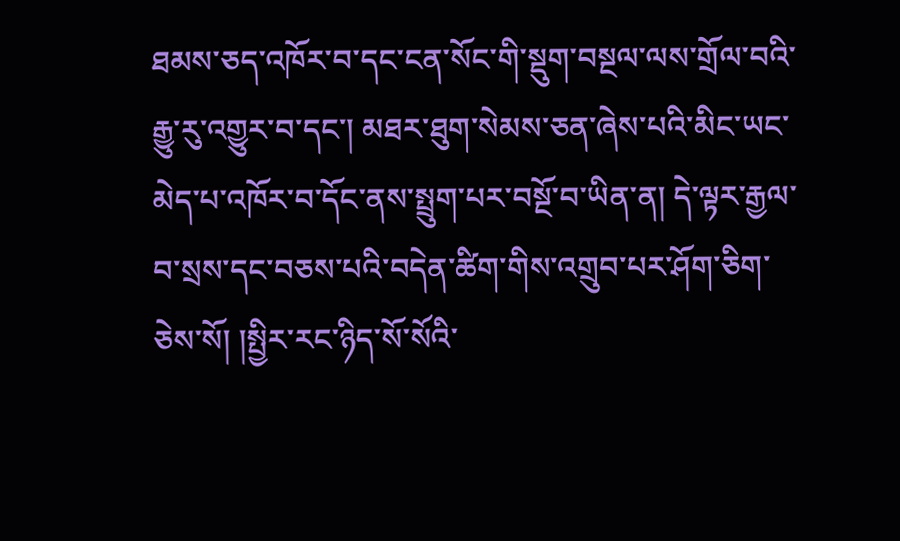ཐམས་ཅད་འཁོར་བ་དང་ངན་སོང་གི་སྡུག་བསྔལ་ལས་གྲོལ་བའི་རྒྱུ་རུ་འགྱུར་བ་དང་། མཐར་ཐུག་སེམས་ཅན་ཞེས་པའི་མིང་ཡང་མེད་པ་འཁོར་བ་དོང་ནས་སྤྲུག་པར་བསྔོ་བ་ཡིན་ན། དེ་ལྟར་རྒྱལ་བ་སྲས་དང་བཅས་པའི་བདེན་ཚིག་གིས་འགྲུབ་པར་ཤོག་ཅིག་ཅེས་སོ། །སྤྱིར་རང་ཉིད་སོ་སོའི་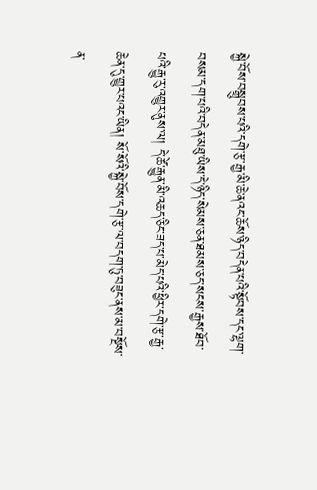སྐྱེ་བོས་བསྒྲུབས་པའི་དགེ་རྩ་རྒྱ་མི་ཆེ་ནའང་ཆོས་ཉིད་བདེན་པའི་སྟོབས་དང་ལྷག་བསམ་དག་པའི་བདེན་མཐུ་ཡིས་དེ་ཉིད་སེམས་ཅན་ཐམས་ཅད་སངས་རྒྱས་ཐོབ་པའི་རྒྱུ་རུ་འགྱུར་ནུས་ལ། དེ་ཚེ་རྒྱུན་མི་འཆད་ཅིང་ཟད་པ་མེད་པའི་ཕྱིར་དགེ་རྩ་རྒྱ་ཆེན་དུ་གྱུར་པའང་ཡིན། སོ་སོའི་སྐྱེ་བོས་དགེ་རྩ་ལ་བདག་ཏུ་བཟུང་ནས་མ་བསྔོས་ན་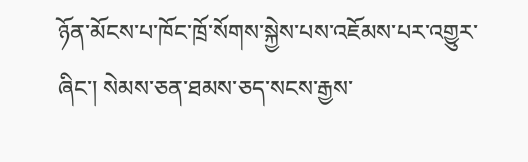ཉོན་མོངས་པ་ཁོང་ཁྲོ་སོགས་སྐྱེས་པས་འཇོམས་པར་འགྱུར་ཞིང་། སེམས་ཅན་ཐམས་ཅད་སངས་རྒྱས་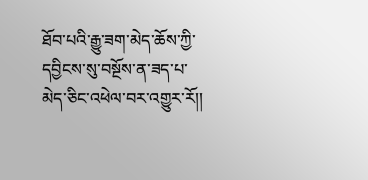ཐོབ་པའི་རྒྱུ་ཟག་མེད་ཆོས་ཀྱི་དབྱིངས་སུ་བསྔོས་ན་ཟད་པ་མེད་ཅིང་འཕེལ་བར་འགྱུར་རོ།།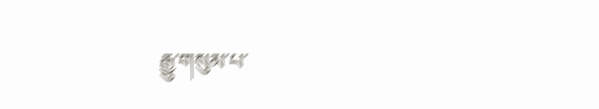རྒྱུ་གསུམ་པ་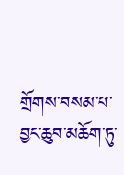གྲོགས་བསམ་པ་བྱང་ཆུབ་མཆོག་ཏུ་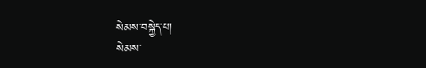སེམས་བསྐྱེད་པ།
སེམས་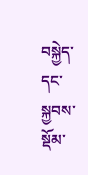བསྐྱེད་དང་སྐྱབས་སྡོམ་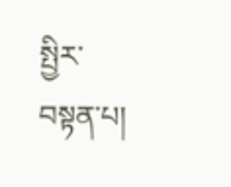སྤྱིར་བསྟན་པ།